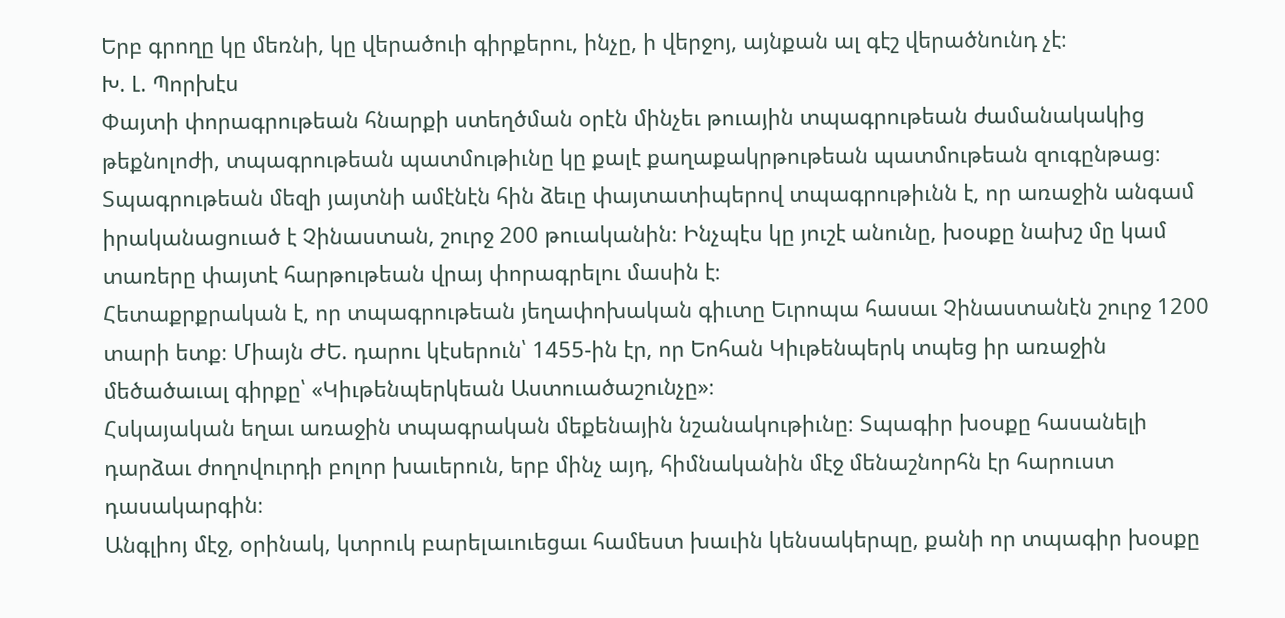Երբ գրողը կը մեռնի, կը վերածուի գիրքերու, ինչը, ի վերջոյ, այնքան ալ գէշ վերածնունդ չէ։
Խ. Լ. Պորխէս
Փայտի փորագրութեան հնարքի ստեղծման օրէն մինչեւ թուային տպագրութեան ժամանակակից թեքնոլոժի, տպագրութեան պատմութիւնը կը քալէ քաղաքակրթութեան պատմութեան զուգընթաց։
Տպագրութեան մեզի յայտնի ամէնէն հին ձեւը փայտատիպերով տպագրութիւնն է, որ առաջին անգամ իրականացուած է Չինաստան, շուրջ 200 թուականին։ Ինչպէս կը յուշէ անունը, խօսքը նախշ մը կամ տառերը փայտէ հարթութեան վրայ փորագրելու մասին է։
Հետաքրքրական է, որ տպագրութեան յեղափոխական գիւտը Եւրոպա հասաւ Չինաստանէն շուրջ 1200 տարի ետք։ Միայն ԺԵ. դարու կէսերուն՝ 1455-ին էր, որ Եոհան Կիւթենպերկ տպեց իր առաջին մեծածաւալ գիրքը՝ «Կիւթենպերկեան Աստուածաշունչը»։
Հսկայական եղաւ առաջին տպագրական մեքենային նշանակութիւնը։ Տպագիր խօսքը հասանելի դարձաւ ժողովուրդի բոլոր խաւերուն, երբ մինչ այդ, հիմնականին մէջ մենաշնորհն էր հարուստ դասակարգին։
Անգլիոյ մէջ, օրինակ, կտրուկ բարելաւուեցաւ համեստ խաւին կենսակերպը, քանի որ տպագիր խօսքը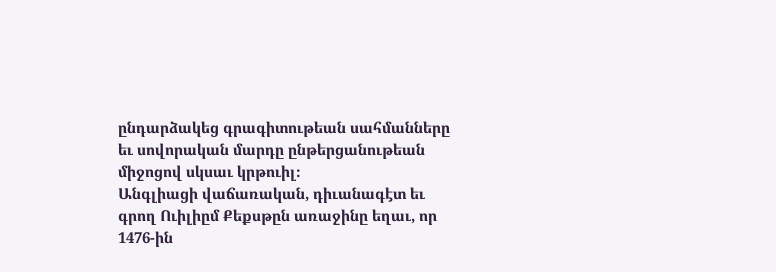ընդարձակեց գրագիտութեան սահմանները եւ սովորական մարդը ընթերցանութեան միջոցով սկսաւ կրթուիլ։
Անգլիացի վաճառական, դիւանագէտ եւ գրող Ուիլիըմ Քեքսթըն առաջինը եղաւ, որ 1476-ին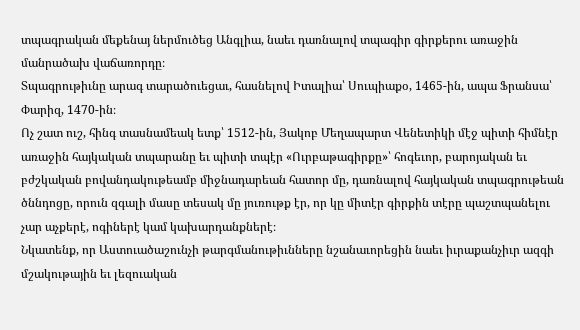տպագրական մեքենայ ներմուծեց Անգլիա, նաեւ դառնալով տպագիր գիրքերու առաջին մանրածախ վաճառորդը։
Տպագրութիւնը արագ տարածուեցաւ, հասնելով Իտալիա՝ Սուպիաքօ, 1465-ին, ապա Ֆրանսա՝ Փարիզ, 1470-ին։
Ոչ շատ ուշ, հինգ տասնամեակ ետք՝ 1512-ին, Յակոբ Մեղապարտ Վենետիկի մէջ պիտի հիմնէր առաջին հայկական տպարանը եւ պիտի տպէր «Ուրբաթագիրքը»՝ հոգեւոր, բարոյական եւ բժշկական բովանդակութեամբ միջնադարեան հատոր մը, դառնալով հայկական տպագրութեան ծննդոցը, որուն զգալի մասը տեսակ մը յուռութք էր, որ կը միտէր գիրքին տէրը պաշտպանելու չար աչքերէ, ոգիներէ կամ կախարդանքներէ։
Նկատենք, որ Աստուածաշունչի թարգմանութիւնները նշանաւորեցին նաեւ իւրաքանչիւր ազգի մշակութային եւ լեզուական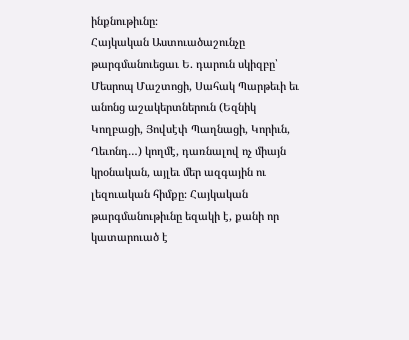ինքնութիւնը։
Հայկական Աստուածաշունչը թարգմանուեցաւ Ե. դարուն սկիզբը՝ Մեսրոպ Մաշտոցի, Սահակ Պարթեւի եւ անոնց աշակերտներուն (Եզնիկ Կողբացի, Յովսէփ Պաղնացի, Կորիւն, Ղեւոնդ…) կողմէ, դառնալով ոչ միայն կրօնական, այլեւ մեր ազգային ու լեզուական հիմքը։ Հայկական թարգմանութիւնը եզակի է, քանի որ կատարուած է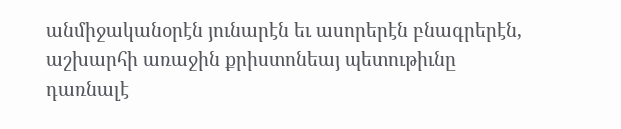անմիջականօրէն յունարէն եւ ասորերէն բնագրերէն, աշխարհի առաջին քրիստոնեայ պետութիւնը դառնալէ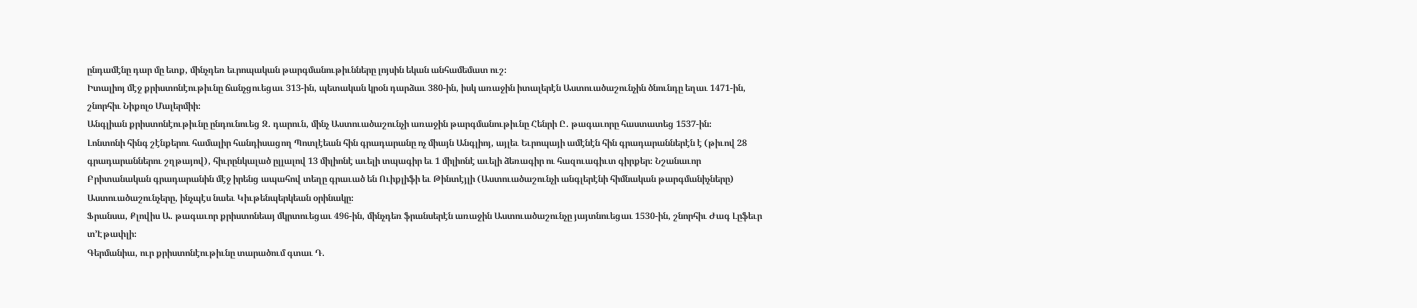ընդամէնը դար մը ետք, մինչդեռ եւրոպական թարգմանութիւնները լոյսին եկան անհամեմատ ուշ։
Իտալիոյ մէջ քրիստոնէութիւնը ճանչցուեցաւ 313-ին, պետական կրօն դարձաւ 380-ին, իսկ առաջին իտալերէն Աստուածաշունչին ծնունդը եղաւ 1471-ին, շնորհիւ Նիքոլօ Մալերմիի։
Անգլիան քրիստոնէութիւնը ընդունուեց Զ. դարուն, մինչ Աստուածաշունչի առաջին թարգմանութիւնը Հենրի Ը. թագաւորը հաստատեց 1537-ին։
Լոնտոնի հինգ շէնքերու համալիր հանդիսացող Պոտլէեան հին գրադարանը ոչ միայն Անգլիոյ, այլեւ Եւրոպայի ամէնէն հին գրադարաններէն է (թիւով 28 գրադարաններու շղթայով), հիւրընկալած ըլլալով 13 միլիոնէ աւելի տպագիր եւ 1 միլիոնէ աւելի ձեռագիր ու հազուագիւտ գիրքեր։ Նշանաւոր Բրիտանական գրադարանին մէջ իրենց ապահով տեղը գրաւած են Ուիքլիֆի եւ Թինտէյլի (Աստուածաշունչի անգլերէնի հիմնական թարգմանիչները) Աստուածաշունչերը, ինչպէս նաեւ Կիւթենպերկեան օրինակը։
Ֆրանսա, Քլովիս Ա. թագաւոր քրիստոնեայ մկրտուեցաւ 496-ին, մինչդեռ ֆրանսերէն առաջին Աստուածաշունչը յայտնուեցաւ 1530-ին, շնորհիւ Ժագ Լըֆեւր տ’Էթափլի։
Գերմանիա, ուր քրիստոնէութիւնը տարածում գտաւ Դ.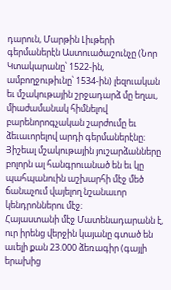դարուն, Մարթին Լիւթերի գերմաներէն Աստուածաշունչը (Նոր Կտակարանը՝ 1522-ին, ամբողջութիւնը՝ 1534-ին) լեզուական եւ մշակութային շրջադարձ մը եղաւ, միաժամանակ հիմնելով բարենորոգչական շարժումը եւ ձեւաւորելով արդի գերմաներէնը։
Յիշեալ մշակութային յուշարձանները բոլորն ալ հանգրուանած են եւ կը պահպանուին աշխարհի մէջ մեծ ճանաչում վայելող նշանաւոր կենդրոններու մէջ։
Հայաստանի մէջ Մատենադարանն է, ուր իրենց վերջին կայանը գտած են աւելի քան 23.000 ձեռագիր (գայլի երախից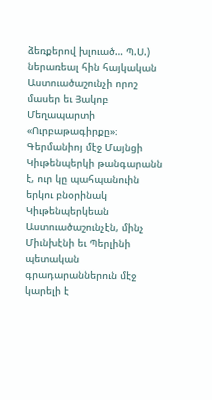ձեռքերով խլուած… Պ.Ս.) ներառեալ հին հայկական Աստուածաշունչի որոշ մասեր եւ Յակոբ Մեղապարտի «Ուրբաթագիրքը»։
Գերմանիոյ մէջ Մայնցի Կիւթենպերկի թանգարանն է, ուր կը պահպանուին երկու բնօրինակ Կիւթենպերկեան Աստուածաշունչէն, մինչ Միւնխէնի եւ Պերլինի պետական գրադարաններուն մէջ կարելի է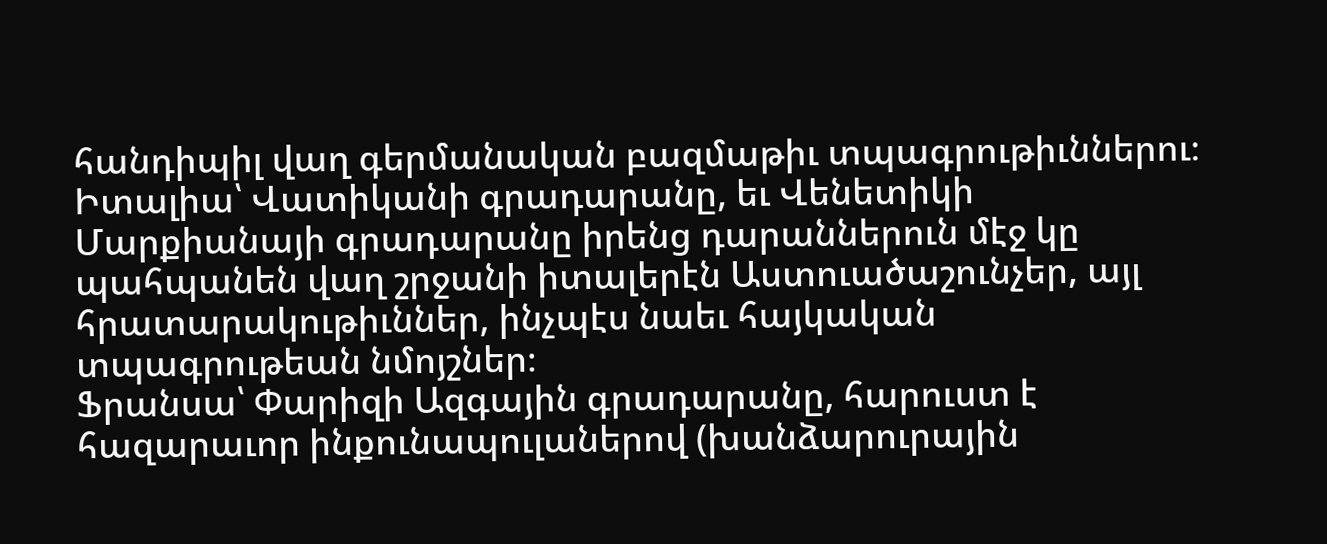հանդիպիլ վաղ գերմանական բազմաթիւ տպագրութիւններու։
Իտալիա՝ Վատիկանի գրադարանը, եւ Վենետիկի Մարքիանայի գրադարանը իրենց դարաններուն մէջ կը պահպանեն վաղ շրջանի իտալերէն Աստուածաշունչեր, այլ հրատարակութիւններ, ինչպէս նաեւ հայկական տպագրութեան նմոյշներ։
Ֆրանսա՝ Փարիզի Ազգային գրադարանը, հարուստ է հազարաւոր ինքունապուլաներով (խանձարուրային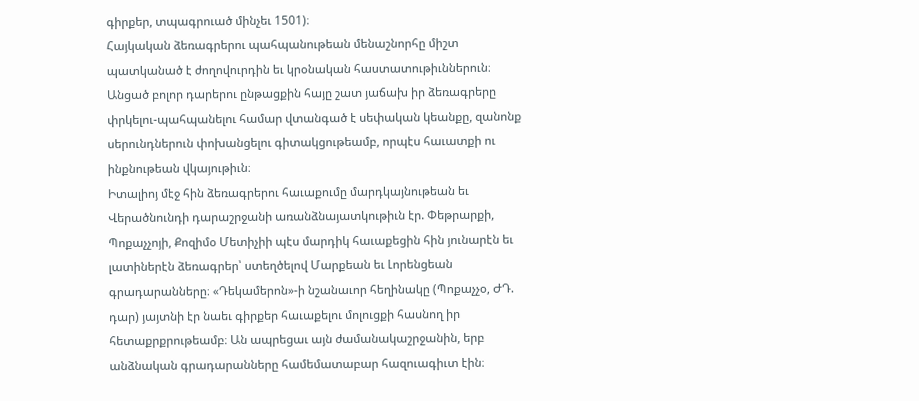գիրքեր, տպագրուած մինչեւ 1501)։
Հայկական ձեռագրերու պահպանութեան մենաշնորհը միշտ պատկանած է ժողովուրդին եւ կրօնական հաստատութիւններուն։ Անցած բոլոր դարերու ընթացքին հայը շատ յաճախ իր ձեռագրերը փրկելու-պահպանելու համար վտանգած է սեփական կեանքը, զանոնք սերունդներուն փոխանցելու գիտակցութեամբ, որպէս հաւատքի ու ինքնութեան վկայութիւն։
Իտալիոյ մէջ հին ձեռագրերու հաւաքումը մարդկայնութեան եւ Վերածնունդի դարաշրջանի առանձնայատկութիւն էր. Փեթրարքի, Պոքաչչոյի, Քոզիմօ Մետիչիի պէս մարդիկ հաւաքեցին հին յունարէն եւ լատիներէն ձեռագրեր՝ ստեղծելով Մարքեան եւ Լորենցեան գրադարանները։ «Դեկամերոն»-ի նշանաւոր հեղինակը (Պոքաչչօ, ԺԴ. դար) յայտնի էր նաեւ գիրքեր հաւաքելու մոլուցքի հասնող իր հետաքրքրութեամբ։ Ան ապրեցաւ այն ժամանակաշրջանին, երբ անձնական գրադարանները համեմատաբար հազուագիւտ էին։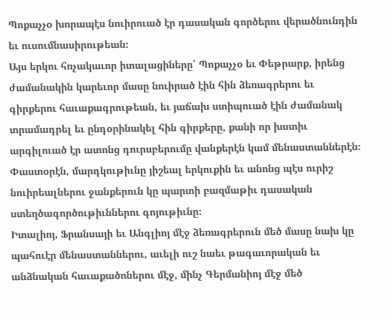Պոքաչչօ խորապէս նուիրուած էր դասական գործերու վերածնունդին եւ ուսումնասիրութեան։
Այս երկու հռչակաւոր իտալացիները՝ Պոքաչչօ եւ Փեթրարք, իրենց ժամանակին կարեւոր մասը նուիրած էին հին ձեռագրերու եւ գիրքերու հաւաքագրութեան, եւ յաճախ ստիպուած էին ժամանակ տրամադրել եւ ընդօրինակել հին գիրքերը, քանի որ խստիւ արգիլուած էր ատոնց դուրսբերումը վանքերէն կամ մենաստաններէն։
Փաստօրէն, մարդկութիւնը յիշեալ երկուքին եւ անոնց պէս ուրիշ նուիրեալներու ջանքերուն կը պարտի բազմաթիւ դասական ստեղծագործութիւններու գոյութիւնը։
Իտալիոյ, Ֆրանսայի եւ Անգլիոյ մէջ ձեռագրերուն մեծ մասը նախ կը պահուէր մենաստաններու, աւելի ուշ նաեւ թագաւորական եւ անձնական հաւաքածոներու մէջ, մինչ Գերմանիոյ մէջ մեծ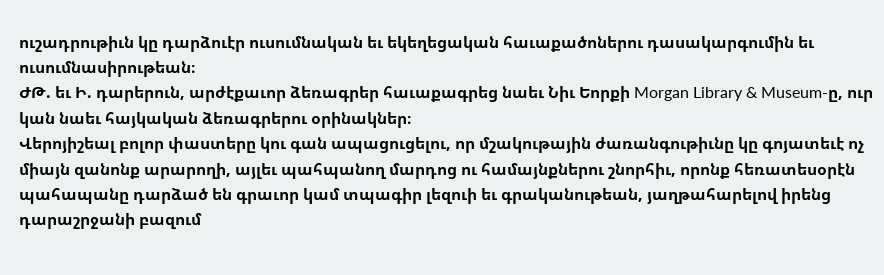ուշադրութիւն կը դարձուէր ուսումնական եւ եկեղեցական հաւաքածոներու դասակարգումին եւ ուսումնասիրութեան։
ԺԹ. եւ Ի. դարերուն, արժէքաւոր ձեռագրեր հաւաքագրեց նաեւ Նիւ Եորքի Morgan Library & Museum-ը, ուր կան նաեւ հայկական ձեռագրերու օրինակներ։
Վերոյիշեալ բոլոր փաստերը կու գան ապացուցելու, որ մշակութային ժառանգութիւնը կը գոյատեւէ ոչ միայն զանոնք արարողի, այլեւ պահպանող մարդոց ու համայնքներու շնորհիւ, որոնք հեռատեսօրէն պահապանը դարձած են գրաւոր կամ տպագիր լեզուի եւ գրականութեան, յաղթահարելով իրենց դարաշրջանի բազում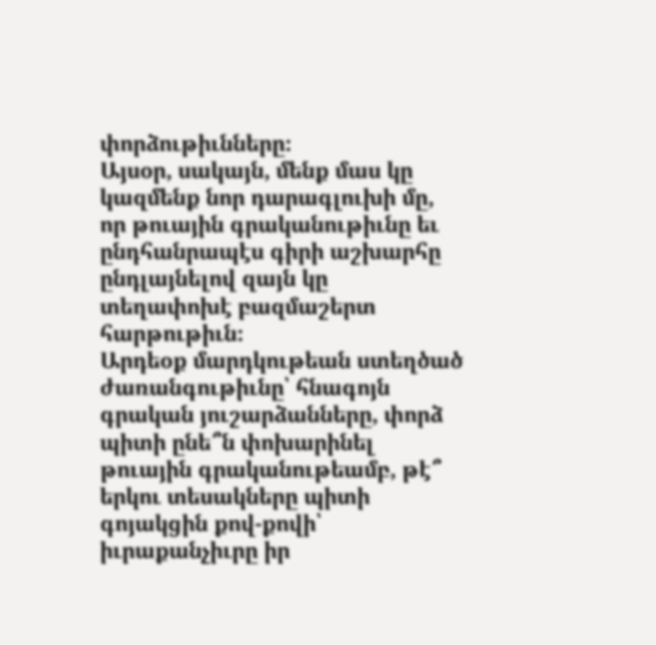փորձութիւնները։
Այսօր, սակայն, մենք մաս կը կազմենք նոր դարագլուխի մը, որ թուային գրականութիւնը եւ ընդհանրապէս գիրի աշխարհը ընդլայնելով զայն կը տեղափոխէ բազմաշերտ հարթութիւն։
Արդեօք մարդկութեան ստեղծած ժառանգութիւնը՝ հնագոյն գրական յուշարձանները, փորձ պիտի ընե՞ն փոխարինել թուային գրականութեամբ, թէ՞ երկու տեսակները պիտի գոյակցին քով-քովի՝ իւրաքանչիւրը իր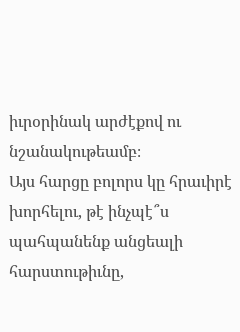իւրօրինակ արժէքով ու նշանակութեամբ։
Այս հարցը բոլորս կը հրաւիրէ խորհելու, թէ ինչպէ՞ս պահպանենք անցեալի հարստութիւնը,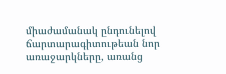միաժամանակ ընդունելով ճարտարագիտութեան նոր առաջարկները, առանց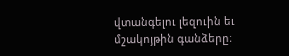վտանգելու լեզուին եւ մշակոյթին գանձերը։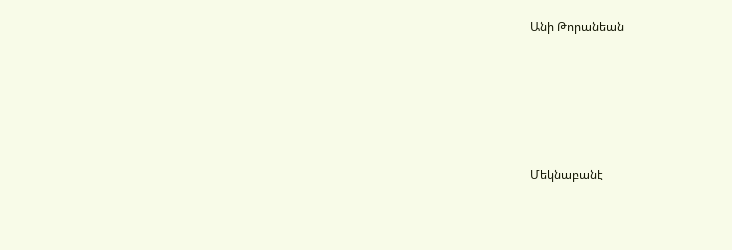Անի Թորանեան







Մեկնաբանէ